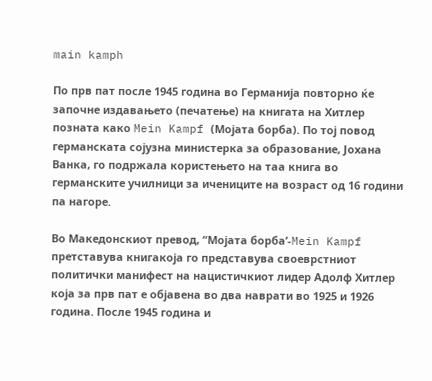main kamph

По прв пат после 1945 година во Германија повторно ќе започне издавањето (печатење) на книгата на Хитлер позната како Mein Kampf (Мојата борба). По тој повод германската сојузна министерка за образование, Јохана Ванка, го подржала користењето на таа книга во германските училници за ичениците на возраст од 16 години па нагоре.

Во Македонскиот превод, “Мојата борба’-Mein Kampf претставува книгакоја го представува своеврстниот политички манифест на нацистичкиот лидер Адолф Хитлер која за прв пат е објавена во два наврати во 1925 и 1926 година. После 1945 година и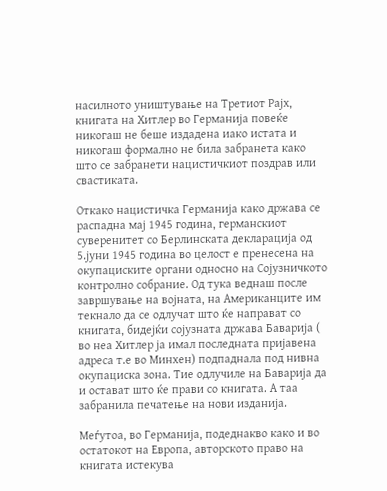насилното уништување на Третиот Рајх, книгата на Хитлер во Германија повеќе никогаш не беше издадена иако истата и никогаш формално не била забранета како што се забранети нацистичкиот поздрав или свастиката.

Откако нацистичка Германија како држава се распадна мај 1945 година, германскиот суверенитет со Берлинската декларација од 5.јуни 1945 година во целост е пренесена на окупациските органи односно на Сојузничкото контролно собрание. Од тука веднаш после завршување на војната, на Американците им текнало да се одлучат што ќе направат со книгата, бидејќи сојузната држава Баварија ( во неа Хитлер ја имал последната пријавена адреса т.е во Минхен) подпаднала под нивна окупациска зона. Тие одлучиле на Баварија да и остават што ќе прави со книгата. А таа забранила печатење на нови изданија.

Меѓутоа, во Германија, подеднакво како и во остатокот на Европа, авторското право на книгата истекува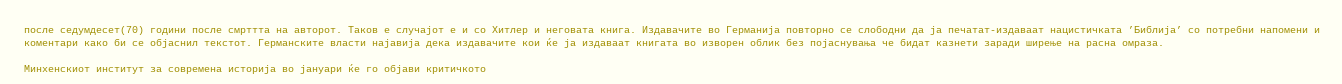после седумдесет(70) години после смрттта на авторот. Таков е случајот е и со Хитлер и неговата книга. Издавачите во Германија повторно се слободни да ја печатат-издаваат нацистичката ’Библија’ со потребни напомени и коментари како би се објаснил текстот. Германските власти најавија дека издавачите кои ќе ја издаваат книгата во изворен облик без појаснувања че бидат казнети заради ширење на расна омраза.

Минхенскиот институт за современа историја во јануари ќе го објави критичкото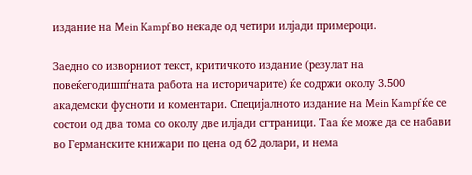издание на Mein Kampf во некаде од четири илјади примероци.

Заедно со изворниот текст, критичкото издание (резулат на повеќегодишпѓната работа на историчарите) ќе содржи околу 3.500 академски фусноти и коментари. Специјалното издание на Mein Kampf ќе се состои од два тома со околу две илјади сгтраници. Таа ќе може да се набави во Германските книжари по цена од 62 долари, и нема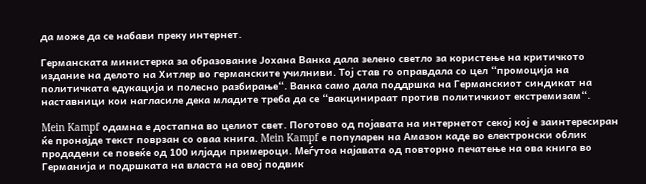да може да се набави преку интернет.

Германската министерка за образование Јохана Ванка дала зелено светло за користење на критичкото издание на делото на Хитлер во германските училниви. Тој став го оправдала со цел “промоција на политичката едукација и полесно разбирање“. Ванка само дала поддршка на Германскиот синдикат на наставници кои нагласиле дека младите треба да се “вакцинираат против политичкиот екстремизам“.

Mein Kampf одамна е достапна во целиот свет. Поготово од појавата на интернетот секој кој е заинтересиран ќе пронајде текст поврзан со оваа книга. Mein Kampf е популарен на Амазон каде во електронски облик продадени се повеќе од 100 илјади примероци. Меѓутоа најавата од повторно печатење на ова книга во Германија и подршката на власта на овој подвик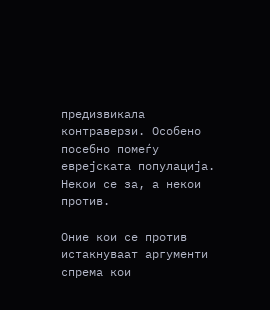предизвикала контраверзи. Особено посебно помеѓу еврејската популација. Некои се за, а некои против.

Оние кои се против истакнуваат аргументи спрема кои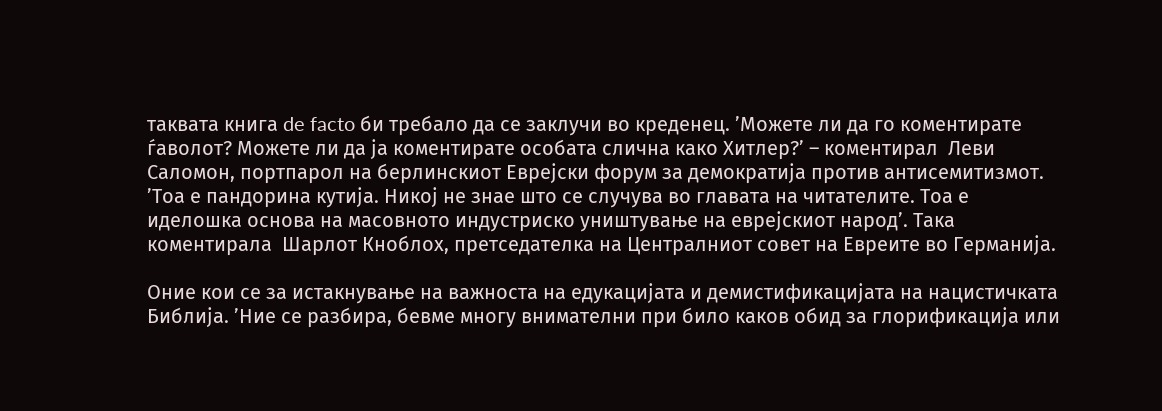таквата книга de facto би требало да се заклучи во креденец. ’Можете ли да го коментирате ѓаволот? Можете ли да ја коментирате особата слична како Хитлер?’ – коментирал  Леви Саломон, портпарол на берлинскиот Еврејски форум за демократија против антисемитизмот. ’Тоа е пандорина кутија. Никој не знае што се случува во главата на читателите. Тоа е иделошка основа на масовното индустриско уништување на еврејскиот народ’. Така коментирала  Шарлот Кноблох, претседателка на Централниот совет на Евреите во Германија.

Оние кои се за истакнување на важноста на едукацијата и демистификацијата на нацистичката Библија. ’Ние се разбира, бевме многу внимателни при било каков обид за глорификација или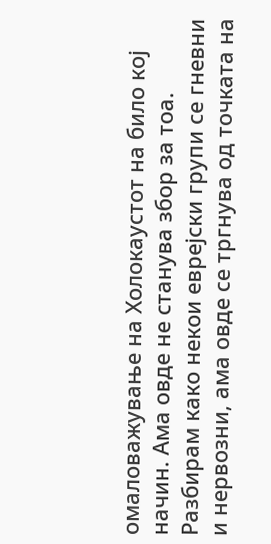омаловажување на Холокаустот на било кој начин. Ама овде не станува збор за тоа. Разбирам како некои еврејски групи се гневни и нервозни, ама овде се тргнува од точката на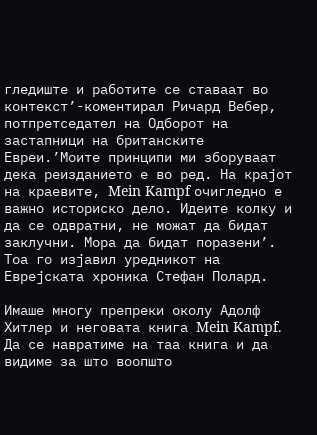гледиште и работите се ставаат во контекст’-коментирал Ричард Вебер, потпретседател на Одборот на застапници на британските Евреи.’Моите принципи ми зборуваат дека реизданието е во ред. На крајот на краевите, Mein Kampf очигледно е важно историско дело. Идеите колку и да се одвратни, не можат да бидат заклучни. Мора да бидат поразени’. Тоа го изјавил уредникот на Еврејската хроника Стефан Полард.

Имаше многу препреки околу Адолф Хитлер и неговата книга Mein Kampf. Да се навратиме на таа книга и да видиме за што воопшто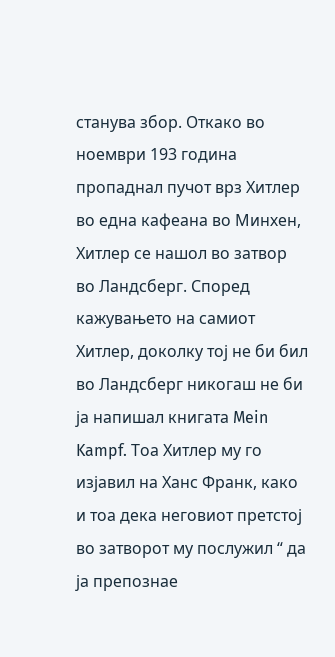станува збор. Откако во ноември 193 година пропаднал пучот врз Хитлер во една кафеана во Минхен, Хитлер се нашол во затвор во Ландсберг. Според кажувањето на самиот Хитлер, доколку тој не би бил во Ландсберг никогаш не би ја напишал книгата Mein Kampf. Тоа Хитлер му го изјавил на Ханс Франк, како и тоа дека неговиот претстој во затворот му послужил “ да ја препознае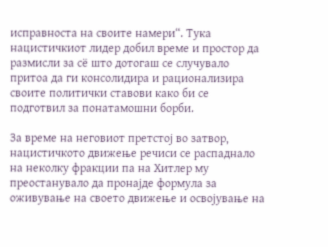исправноста на своите намери“. Тука нацистичкиот лидер добил време и простор да размисли за сё што дотогаш се случувало притоа да ги консолидира и рационализира своите политички ставови како би се подготвил за понатамошни борби.

За време на неговиот претстој во затвор, нацистичкото движење речиси се распаднало на неколку фракции па на Хитлер му преостанувало да пронајде формула за оживување на своето движење и освојување на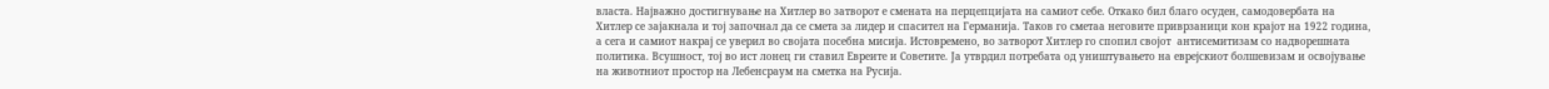власта. Најважно достигнување на Хитлер во затворот е смената на перцепцијата на самиот себе. Откако бил благо осуден, самодовербата на Хитлер се зајакнала и тој започнал да се смета за лидер и спасител на Германија. Таков го сметаа неговите приврзаници кон крајот на 1922 година, а сега и самиот накрај се уверил во својата посебна мисија. Истовремено, во затворот Хитлер го спопил својот  антисемитизам со надворешната политика. Всушност, тој во ист лонец ги ставил Евреите и Советите. Ја утврдил потребата од уништувањето на еврејскиот болшевизам и освојување на животниот простор на Лебенсраум на сметка на Русија.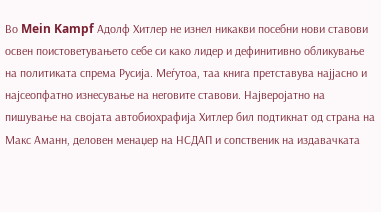Во Mein Kampf Адолф Хитлер не изнел никакви посебни нови ставови освен поистоветувањето себе си како лидер и дефинитивно обликување на политиката спрема Русија. Меѓутоа, таа книга претставува најјасно и најсеопфатно изнесување на неговите ставови. Најверојатно на пишување на својата автобиохрафија Хитлер бил подтикнат од страна на Макс Аманн, деловен менаџер на НСДАП и сопственик на издавачката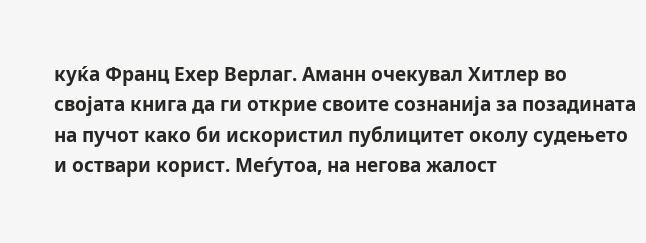куќа Франц Ехер Верлаг. Аманн очекувал Хитлер во својата книга да ги открие своите сознанија за позадината на пучот како би искористил публицитет околу судењето и оствари корист. Меѓутоа, на негова жалост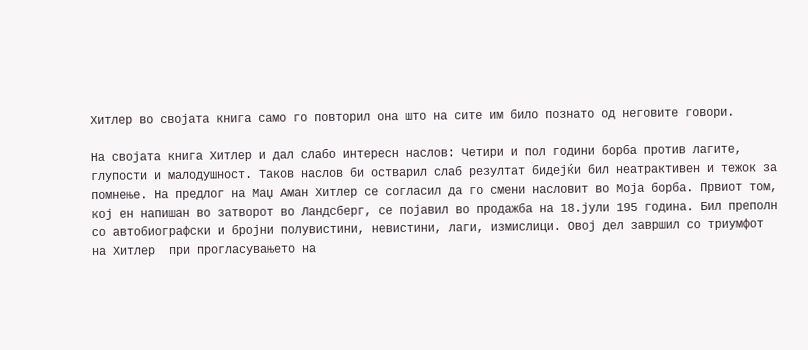Хитлер во својата книга само го повторил она што на сите им било познато од неговите говори.

На својата книга Хитлер и дал слабо интересн наслов: Четири и пол години борба против лагите, глупости и малодушност. Таков наслов би остварил слаб резултат бидејќи бил неатрактивен и тежок за помнење. На предлог на Маџ Аман Хитлер се согласил да го смени насловит во Моја борба. Првиот том, кој ен напишан во затворот во Ландсберг, се појавил во продажба на 18.јули 195 година. Бил преполн со автобиографски и бројни полувистини, невистини, лаги, измислици. Овој дел завршил со триумфот на Хитлер  при прогласувањето на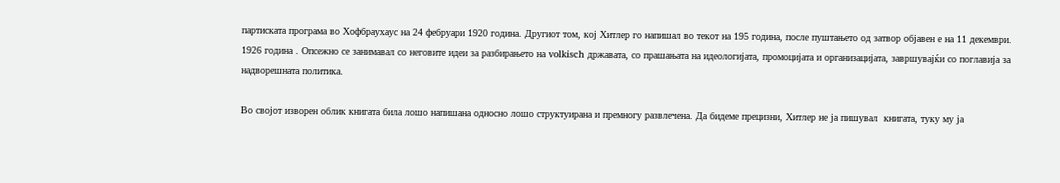партиската програма во Хофбраухаус на 24 фебруари 1920 година. Другиот том, кој Хитлер го напишал во текот на 195 година, после пуштањето од затвор објавен е на 11 декември. 1926 година . Опсежно се занимавал со неговите идеи за разбирањето на volkisch државата, со прашањата на идеологијата, промоцијата и организацијата, завршувајќи со поглавија за надворешната политика.

Во својот изворен облик книгата била лошо напишана односно лошо структуирана и премногу развлечена. Да бидеме прецизни, Хитлер не ја пишувал  книгата, туку му ја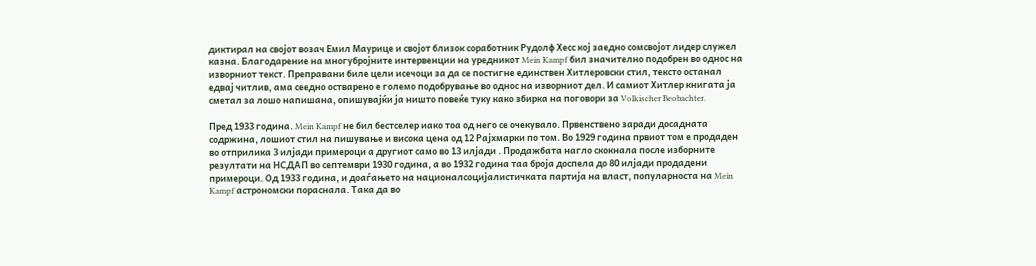диктирал на својот возач Емил Маурице и својот близок соработник Рудолф Хесс кој заедно сомсвојот лидер служел казна. Благодарение на многубројните интервенции на уредникот Mein Kampf бил значително подобрен во однос на изворниот текст. Преправани биле цели исечоци за да се постигне единствен Хитлеровски стил, тексто останал едвај читлив, ама сеедно остварено е големо подобрување во однос на изворниот дел. И самиот Хитлер книгата ја сметал за лошо напишана, опишувајќи ја ништо повеќе туку како збирка на поговори за Volkischer Beobachter.

Пред 1933 година. Mein Kampf не бил бестселер иако тоа од него се очекувало. Првенствено заради досадната содржина, лошиот стил на пишување и висока цена од 12 Рајхмарки по том. Во 1929 година првиот том е продаден во отприлика 3 илјади примероци а другиот само во 13 илјади . Продажбата нагло скокнала после изборните резултати на НСДАП во септември 1930 година, а во 1932 година таа броја доспела до 80 илјади продадени примероци. Од 1933 година, и доаѓањето на националсоцијалистичката партија на власт, популарноста на Mein Kampf астрономски пораснала. Така да во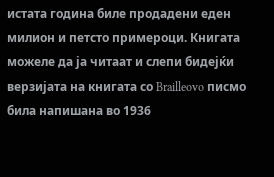истата година биле продадени еден милион и петсто примероци. Книгата можеле да ја читаат и слепи бидејќи верзијата на книгата со Brailleovo писмо била напишана во 1936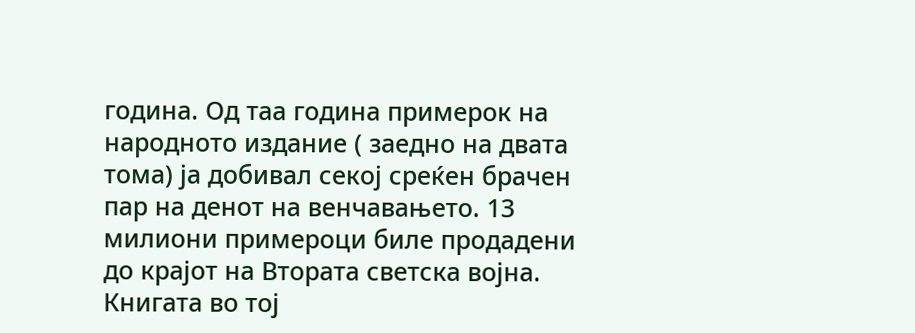година. Од таа година примерок на народното издание ( заедно на двата тома) ја добивал секој среќен брачен пар на денот на венчавањето. 13 милиони примероци биле продадени до крајот на Втората светска војна. Книгата во тој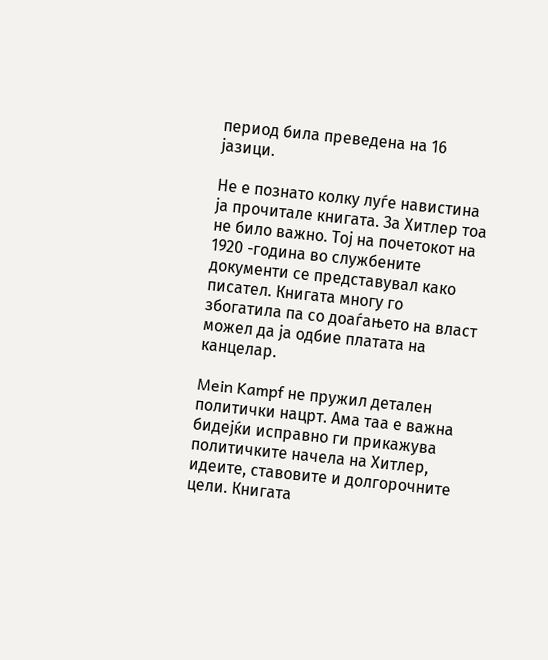период била преведена на 16 јазици.

Не е познато колку луѓе навистина ја прочитале книгата. За Хитлер тоа не било важно. Тој на почетокот на 1920 -година во службените документи се представувал како писател. Книгата многу го збогатила па со доаѓањето на власт можел да ја одбие платата на канцелар.

Mein Kampf не пружил детален политички нацрт. Ама таа е важна бидејќи исправно ги прикажува политичките начела на Хитлер, идеите, ставовите и долгорочните цели. Книгата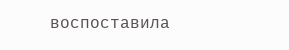воспоставила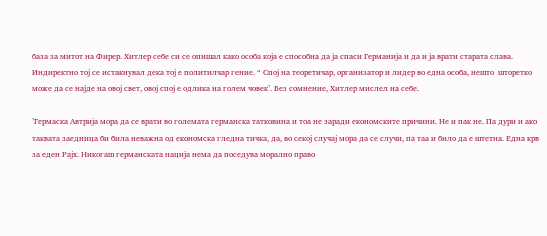база за митот на Фирер. Хитлер себе си се опишал како особа која е способна да ја спаси Германија и да и ја врати старата слава. Индиректно тој се истакнувал дека тој е политилчар гение. “ Спој на теоретичар, организатор и лидер во една особа, нешто  шторетко  може да се најде на овој свет, овој спој е одлика на голем човек’. Без сомнение, Хитлер мислел на себе.

’Гермаска Автрија мора да се врати во големата германска татковина и тоа не заради економските причини. Не и пак не. Па дури и ако таквата заедница би била неважна од економска гледна тичка, да, во секој случај мора да се случи, па таа и било да е штетна. Една крв за еден Рајх. Никогаш германската нација нема да поседува морално право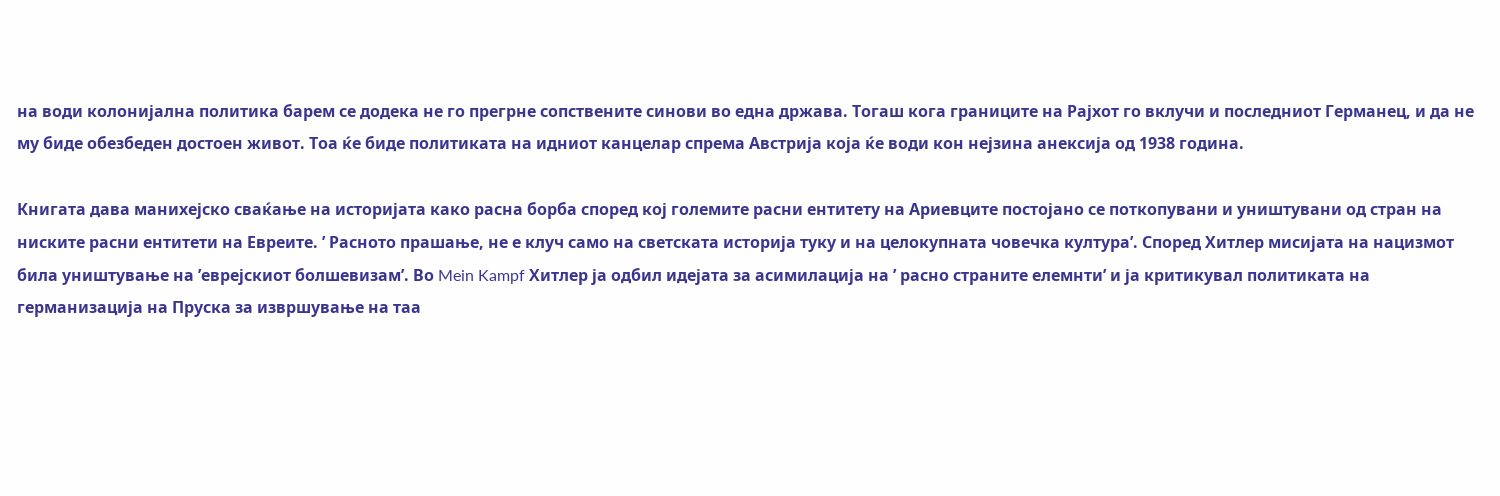на води колонијална политика барем се додека не го прегрне сопствените синови во една држава. Тогаш кога границите на Рајхот го вклучи и последниот Германец, и да не му биде обезбеден достоен живот. Тоа ќе биде политиката на идниот канцелар спрема Австрија која ќе води кон нејзина анексија од 1938 година.

Книгата дава манихејско сваќање на историјата како расна борба според кој големите расни ентитету на Ариевците постојано се поткопувани и уништувани од стран на ниските расни ентитети на Евреите. ’ Расното прашање, не е клуч само на светската историја туку и на целокупната човечка култура’. Според Хитлер мисијата на нацизмот била уништување на ’еврејскиот болшевизам’. Во Mein Kampf Хитлер ја одбил идејата за асимилација на ’ расно страните елемнти’ и ја критикувал политиката на германизација на Пруска за извршување на таа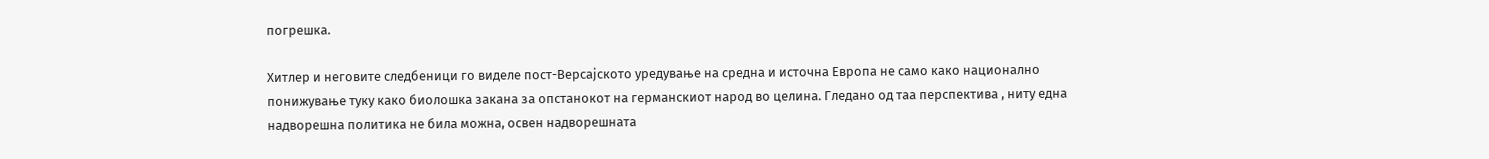погрешка.

Хитлер и неговите следбеници го виделе пост-Версајското уредување на средна и источна Европа не само како национално понижување туку како биолошка закана за опстанокот на германскиот народ во целина. Гледано од таа перспектива , ниту една надворешна политика не била можна, освен надворешната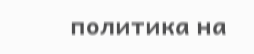политика на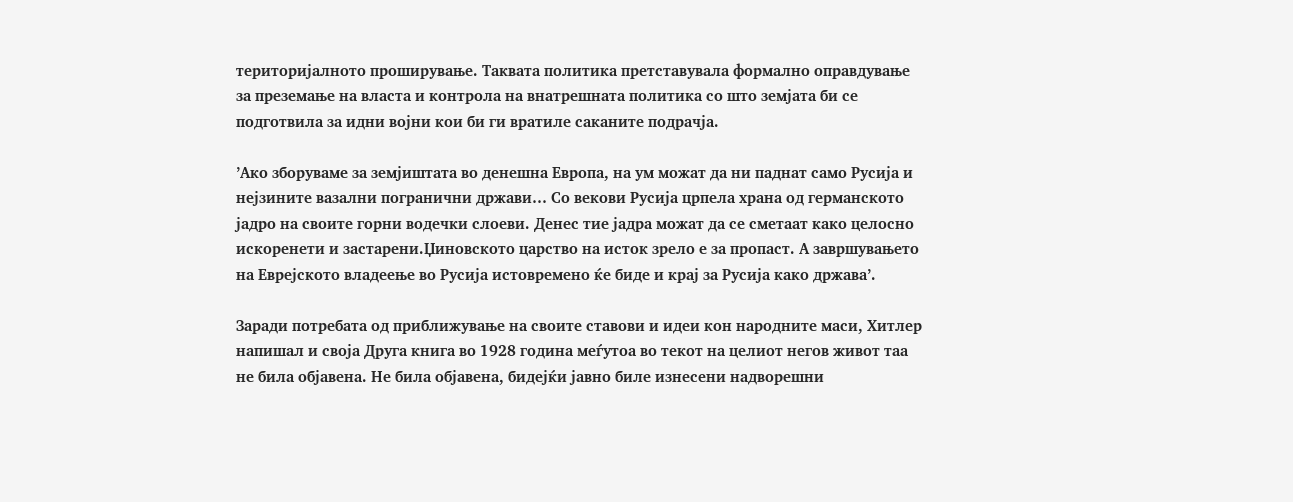територијалното проширување. Таквата политика претставувала формално оправдување за преземање на власта и контрола на внатрешната политика со што земјата би се подготвила за идни војни кои би ги вратиле саканите подрачја.

’Ако зборуваме за земјиштата во денешна Европа, на ум можат да ни паднат само Русија и нејзините вазални погранични држави… Со векови Русија црпела храна од германското јадро на своите горни водечки слоеви. Денес тие јадра можат да се сметаат како целосно искоренети и застарени.Џиновското царство на исток зрело е за пропаст. А завршувањето на Еврејското владеење во Русија истовремено ќе биде и крај за Русија како држава’.

Заради потребата од приближување на своите ставови и идеи кон народните маси, Хитлер напишал и своја Друга книга во 1928 година меѓутоа во текот на целиот негов живот таа не била објавена. Не била објавена, бидејќи јавно биле изнесени надворешни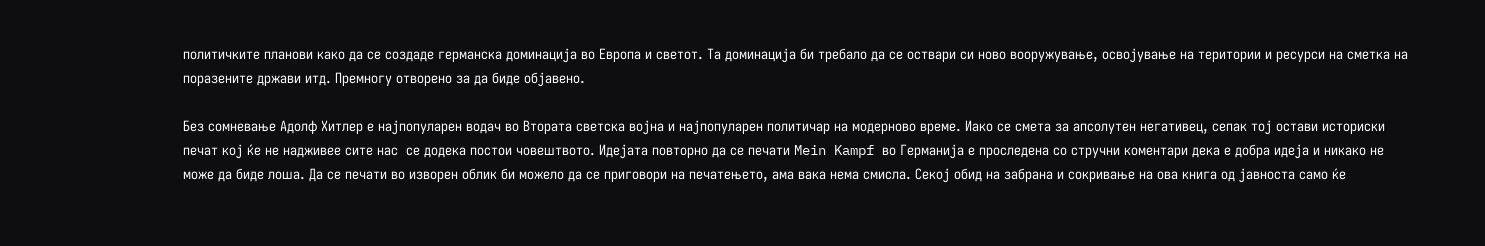политичките планови како да се создаде германска доминација во Европа и светот. Та доминација би требало да се оствари си ново вооружување, освојување на територии и ресурси на сметка на поразените држави итд. Премногу отворено за да биде објавено.

Без сомневање Адолф Хитлер е најпопуларен водач во Втората светска војна и најпопуларен политичар на модерново време. Иако се смета за апсолутен негативец, сепак тој остави историски печат кој ќе не надживее сите нас  се додека постои човештвото. Идејата повторно да се печати Mein Kampf во Германија е проследена со стручни коментари дека е добра идеја и никако не може да биде лоша. Да се печати во изворен облик би можело да се приговори на печатењето, ама вака нема смисла. Секој обид на забрана и сокривање на ова книга од јавноста само ќе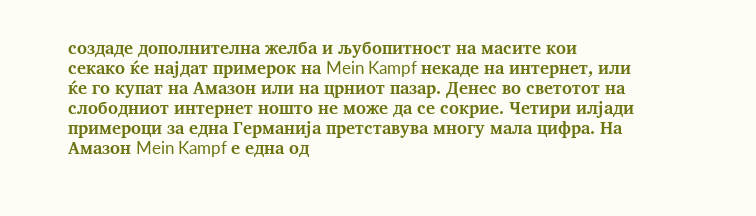создаде дополнителна желба и љубопитност на масите кои секако ќе најдат примерок на Mein Kampf некаде на интернет, или ќе го купат на Амазон или на црниот пазар. Денес во светотот на слободниот интернет ношто не може да се сокрие. Четири илјади примероци за една Германија претставува многу мала цифра. На Амазон Mein Kampf е една од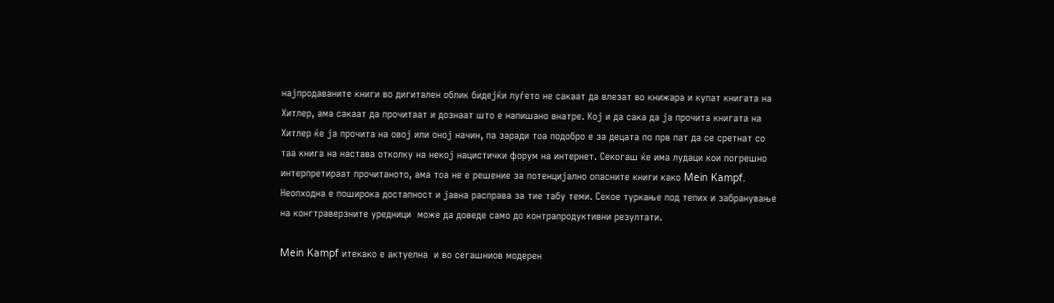најпродаваните книги во дигитален облик бидејќи луѓето не сакаат да влезат во книжара и купат книгата на Хитлер, ама сакаат да прочитаат и дознаат што е напишано внатре. Кој и да сака да ја прочита книгата на Хитлер ќе ја прочита на овој или оној начин, па заради тоа подобро е за децата по прв пат да се сретнат со таа книга на настава отколку на некој нацистички форум на интернет. Секогаш ќе има лудаци кои погрешно интерпретираат прочитаното, ама тоа не е решение за потенцијално опасните книги како Mein Kampf. Неопходна е поширока достапност и јавна расправа за тие табу теми. Секое туркање под тепих и забранување на конгтраверзните уредници  може да доведе само до контрапродуктивни резултати.

Mein Kampf итекако е актуелна  и во сегашниов модерен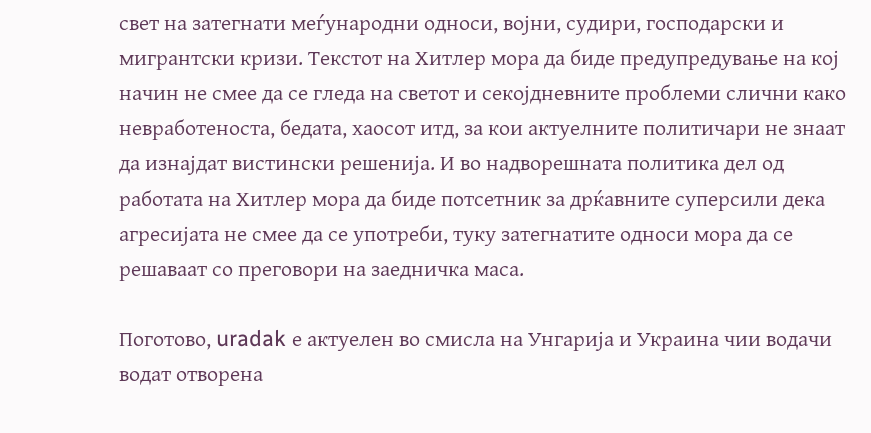свет на затегнати меѓународни односи, војни, судири, господарски и мигрантски кризи. Текстот на Хитлер мора да биде предупредување на кој начин не смее да се гледа на светот и секојдневните проблеми слични како невработеноста, бедата, хаосот итд, за кои актуелните политичари не знаат да изнајдат вистински решенија. И во надворешната политика дел од работата на Хитлер мора да биде потсетник за дрќавните суперсили дека агресијата не смее да се употреби, туку затегнатите односи мора да се решаваат со преговори на заедничка маса.

Поготово, uradak е актуелен во смисла на Унгарија и Украина чии водачи водат отворена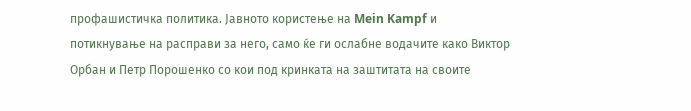профашистичка политика. Јавното користење на Mein Kampf и потикнување на расправи за него, само ќе ги ослабне водачите како Виктор Орбан и Петр Порошенко со кои под кринката на заштитата на своите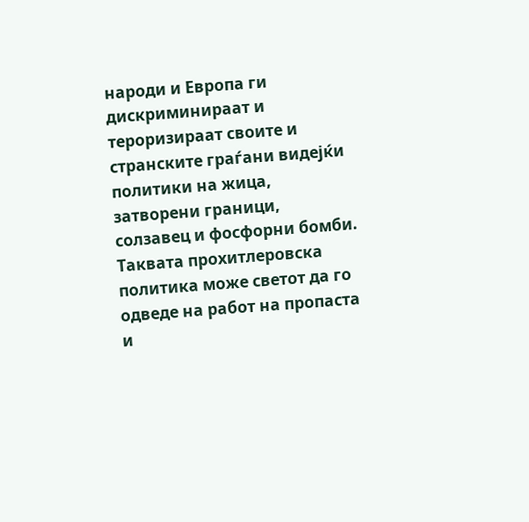народи и Европа ги дискриминираат и тероризираат своите и странските граѓани видејќи политики на жица, затворени граници, солзавец и фосфорни бомби. Таквата прохитлеровска политика може светот да го одведе на работ на пропаста и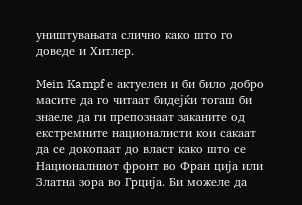уништувањата слично како што го доведе и Хитлер.

Mein Kampf е актуелен и би било добро масите да го читаат бидејќи тогаш би знаеле да ги препознаат заканите од екстремните националисти кои сакаат да се докопаат до власт како што се Националниот фронт во Фран ција или Златна зора во Грција. Би можеле да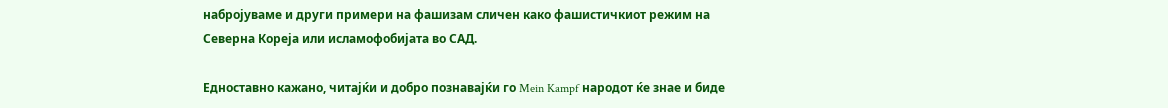набројуваме и други примери на фашизам сличен како фашистичкиот режим на Северна Кореја или исламофобијата во САД.

Едноставно кажано, читајќи и добро познавајќи го Mein Kampf народот ќе знае и биде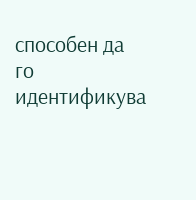способен да го идентификува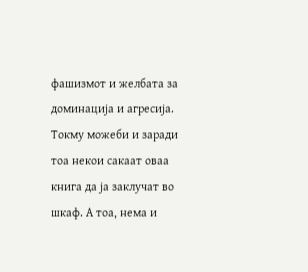фашизмот и желбата за доминација и агресија. Токму можеби и заради тоа некои сакаат оваа книга да ја заклучат во шкаф. А тоа, нема и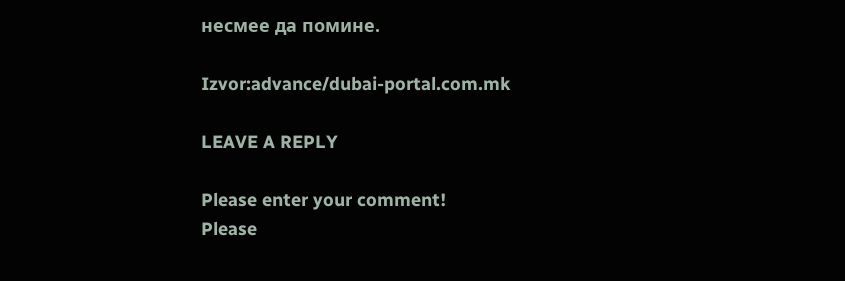несмее да помине.

Izvor:advance/dubai-portal.com.mk

LEAVE A REPLY

Please enter your comment!
Please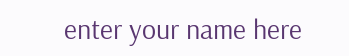enter your name here